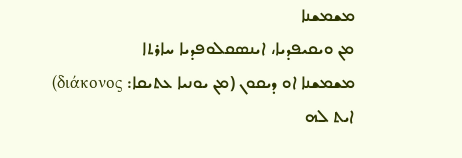ܡܫܡܫܢܐ
ܡܢ ܘܝܩܝܦܕܝܐ، ܐܝܢܣܩܠܘܦܕܝܐ ܚܐܪܬܐ
ܡܫܡܫܢܐ ܐܘ ܕܝܩܘܢ (ܡܢ ܝܘܢܝܐ ܥܬܝܩܐ: διάκονος) ܐܝܬ ܠܗ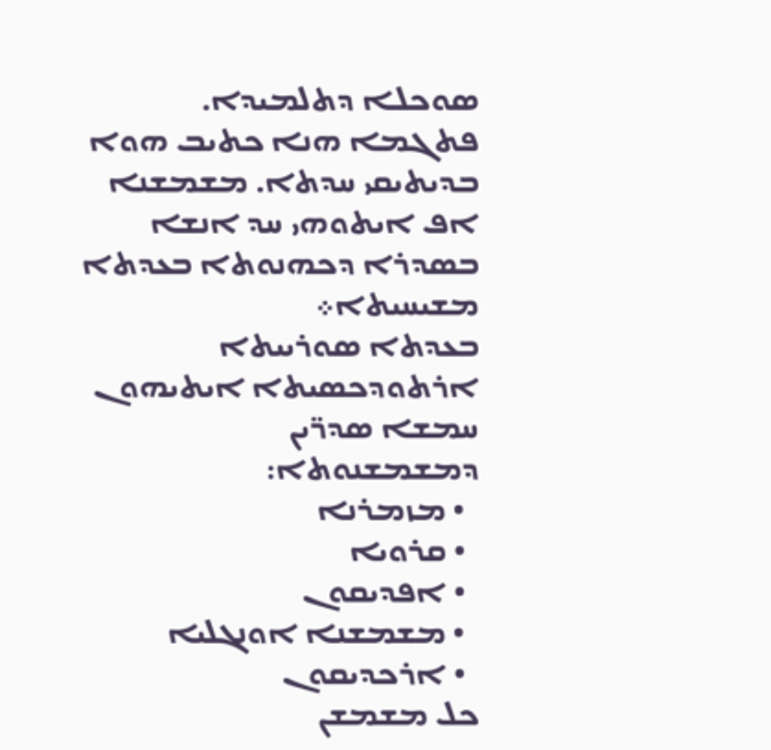ܣܘܟܠܐ ܕܬܠܡܝܕܐ. ܦܬܓܡܐ ܗܢܐ ܟܬܝܒ ܗܘܐ ܒܕܝܬܝܩܝ ܚܕܬܐ. ܡܫܡܫܢܐ ܐܦ ܐܝܬܘܗܝ ܚܕ ܐܢܫܐ ܒܣܕܪܐ ܕܟܗܢܘܬܐ ܒܥܕܬܐ ܡܫܝܚܝܬܐ܀
ܒܥܕܬܐ ܣܘܪܝܝܬܐ ܐܪܬܘܕܟܣܝܬܐ ܐܝܬܝܗܘܢ ܚܡܫܐ ܣܕܪ̈ܝܢ ܕܡܫܡܫܢܘܬܐ:
  • ܡܙܡܪܢܐ
  • ܩܪܘܝܐ
  • ܐܦܕܝܩܘܢ
  • ܡܫܡܫܢܐ ܐܘܢܓܠܝܐ
  • ܐܪܟܕܝܩܘܢ
ܟܠ ܡܫܡܫܢ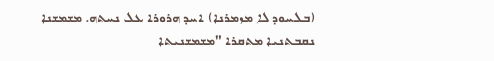(ܒܠܚܘܕ ܠܐ ܡܙܡܪܢܐ) ܐܚܕ ܗܪܘܪܐ ܥܠ ܢܚܬܗ. ܡܫܡܫܢܐ ܢܩܒܬܢܝܐ ܡܬܩܪܐ "ܡܫܡܫܢܝܬܐ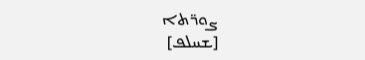ܨܘܪ̈ܬܐ
[ܫܚܠܦ]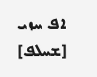ܐܦ ܚܙܝ
[ܫܚܠܦ]